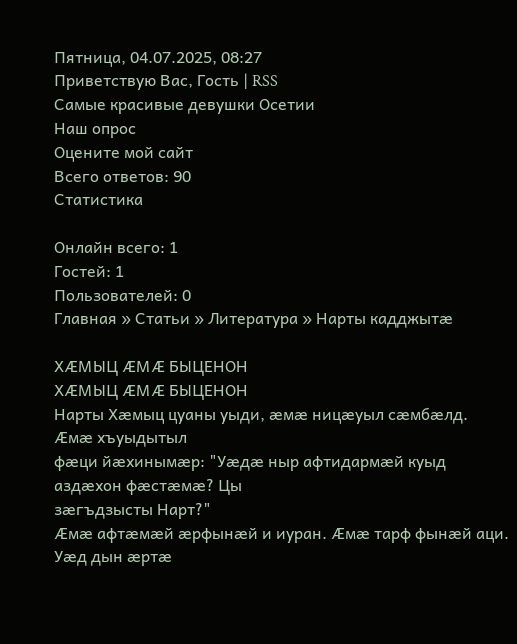Пятница, 04.07.2025, 08:27
Приветствую Вас, Гость | RSS
Самые красивые девушки Осетии
Наш опрос
Оцените мой сайт
Всего ответов: 90
Статистика

Онлайн всего: 1
Гостей: 1
Пользователей: 0
Главная » Статьи » Литература » Нарты кадджытæ

ХÆМЫЦ ÆМÆ БЫЦЕНОН
ХÆМЫЦ ÆМÆ БЫЦЕНОН
Нарты Хæмыц цуаны уыди, æмæ ницæуыл сæмбæлд. Æмæ хъуыдытыл
фæци йæхинымæр: "Уæдæ ныр афтидармæй куыд аздæхон фæстæмæ? Цы
зæгъдзысты Нарт?"
Æмæ афтæмæй æрфынæй и иуран. Æмæ тарф фынæй аци. Уæд дын æртæ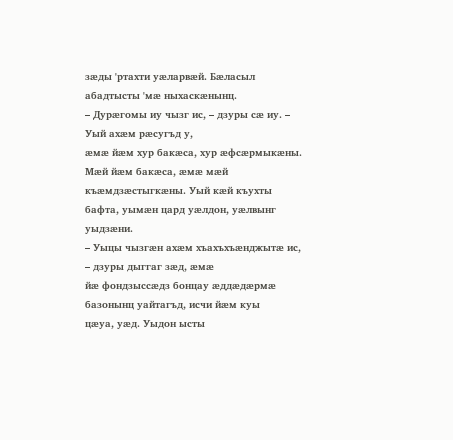зæды 'ртахти уæларвæй. Бæласыл абадтысты 'мæ ныхаскæнынц.
– Дурæгомы иу чызг ис, – дзуры сæ иу. – Уый ахæм рæсугъд у,
æмæ йæм хур бакæса, хур æфсæрмыкæны. Мæй йæм бакæса, æмæ мæй
къæмдзæстыгкæны. Уый кæй къухты бафта, уымæн цард уæлдон, уæлвынг
уыдзæни.
– Уыцы чызгæн ахæм хъахъхъæнджытæ ис, – дзуры дыггаг зæд, æмæ
йæ фондзыссæдз бонцау æддæдæрмæ базонынц уайтагъд, исчи йæм куы
цæуа, уæд. Уыдон ысты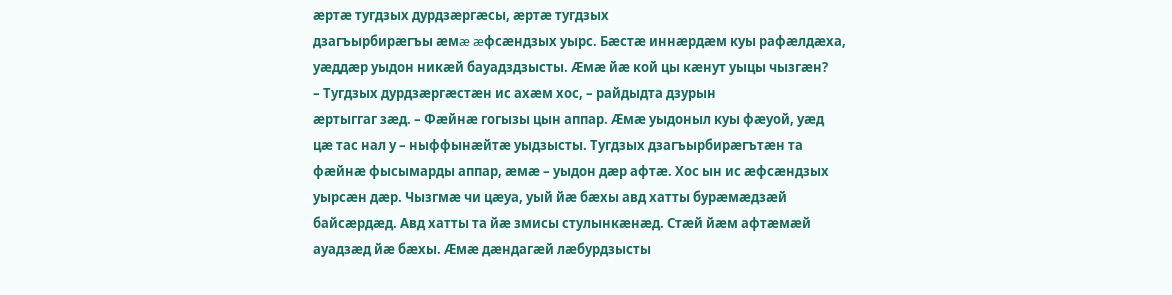æртæ тугдзых дурдзæргæсы, æртæ тугдзых
дзагъырбирæгъы æмæ æфсæндзых уырс. Бæстæ иннæрдæм куы рафæлдæха,
уæддæр уыдон никæй бауадздзысты. Æмæ йæ кой цы кæнут уыцы чызгæн?
– Тугдзых дурдзæргæстæн ис ахæм хос, – райдыдта дзурын
æртыггаг зæд. – Фæйнæ гогызы цын аппар. Æмæ уыдоныл куы фæуой, уæд
цæ тас нал у – ныффынæйтæ уыдзысты. Тугдзых дзагъырбирæгътæн та
фæйнæ фысымарды аппар, æмæ – уыдон дæр афтæ. Хос ын ис æфсæндзых
уырсæн дæр. Чызгмæ чи цæуа, уый йæ бæхы авд хатты бурæмæдзæй
байсæрдæд. Авд хатты та йæ змисы стулынкæнæд. Стæй йæм афтæмæй
ауадзæд йæ бæхы. Æмæ дæндагæй лæбурдзысты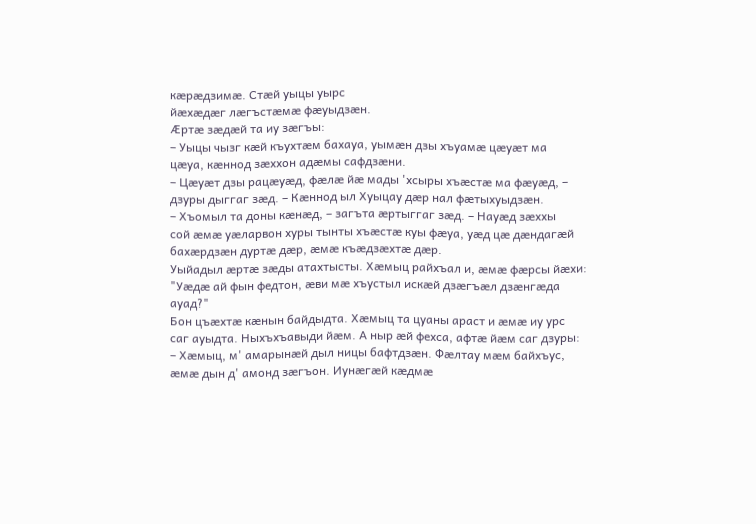кæрæдзимæ. Стæй уыцы уырс
йæхæдæг лæгъстæмæ фæуыдзæн.
Æртæ зæдæй та иу зæгъы:
– Уыцы чызг кæй къухтæм бахауа, уымæн дзы хъуамæ цæуæт ма
цæуа, кæннод зæххон адæмы сафдзæни.
– Цæуæт дзы рацæуæд, фæлæ йæ мады 'хсыры хъæстæ ма фæуæд, –
дзуры дыггаг зæд. – Кæннод ыл Хуыцау дæр нал фæтыхуыдзæн.
– Хъомыл та доны кæнæд, – загъта æртыггаг зæд. – Науæд зæххы
сой æмæ уæларвон хуры тынты хъæстæ куы фæуа, уæд цæ дæндагæй
бахæрдзæн дуртæ дæр, æмæ къæдзæхтæ дæр.
Уыйадыл æртæ зæды атахтысты. Хæмыц райхъал и, æмæ фæрсы йæхи:
"Уæдæ ай фын федтон, æви мæ хъустыл искæй дзæгъæл дзæнгæда ауад?"
Бон цъæхтæ кæнын байдыдта. Хæмыц та цуаны араст и æмæ иу урс
саг ауыдта. Ныхъхъавыди йæм. А ныр æй фехса, афтæ йæм саг дзуры:
– Хæмыц, м' амарынæй дыл ницы бафтдзæн. Фæлтау мæм байхъус,
æмæ дын д' амонд зæгъон. Иунæгæй кæдмæ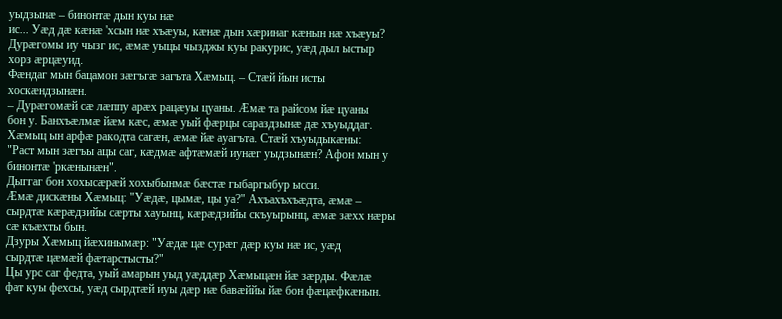уыдзынæ – бинонтæ дын куы нæ
ис... Уæд дæ кæнæ 'хсын нæ хъæуы, кæнæ дын хæринаг кæнын нæ хъæуы?
Дурæгомы иу чызг ис, æмæ уыцы чызджы куы ракурис, уæд дыл ыстыр
хорз æрцæуид.
Фæндаг мын бацамон зæгъгæ загъта Хæмыц. – Стæй йын исты
хоскæндзынæн.
– Дурæгомæй сæ лæппу арæх рацæуы цуаны. Æмæ та райсом йæ цуаны
бон у. Банхъæлмæ йæм кæс, æмæ уый фæрцы сараздзынæ дæ хъуыддаг.
Хæмыц ын арфæ ракодта сагæн, æмæ йæ ауагъта. Стæй хъуыдыкæны:
"Раст мын зæгъы ацы саг, кæдмæ афтæмæй иунæг уыдзынæн? Афон мын у
бинонтæ 'ркæнынæн".
Дыггаг бон хохысæрæй хохыбынмæ бæстæ гыбаргыбур ысси.
Æмæ дискæны Хæмыц: "Уæдæ, цымæ, цы уа?" Ахъахъхъæдта, æмæ –
сырдтæ кæрæдзийы сæрты хауынц, кæрæдзийы скъуырынц, æмæ зæхх нæры
сæ къæхты бын.
Дзуры Хæмыц йæхинымæр: "Уæдæ цæ сурæг дæр куы нæ ис, уæд
сырдтæ цæмæй фæтарстысты?"
Цы урс саг федта, уый амарын уыд уæддæр Хæмыцæн йæ зæрды. Фæлæ
фат куы фехсы, уæд сырдтæй иуы дæр нæ бавæййы йæ бон фæцæфкæнын.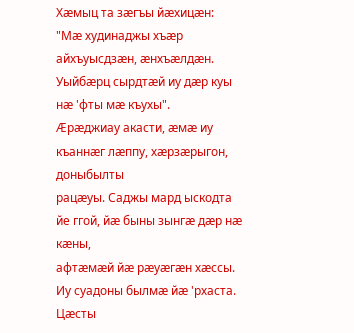Хæмыц та зæгъы йæхицæн: "Мæ худинаджы хъæр айхъуысдзæн, æнхъæлдæн.
Уыйбæрц сырдтæй иу дæр куы нæ 'фты мæ къухы".
Æрæджиау акасти, æмæ иу къаннæг лæппу, хæрзæрыгон, доныбылты
рацæуы. Саджы мард ыскодта йе ггой, йæ быны зынгæ дæр нæ кæны,
афтæмæй йæ рæуæгæн хæссы. Иу суадоны былмæ йæ 'рхаста. Цæсты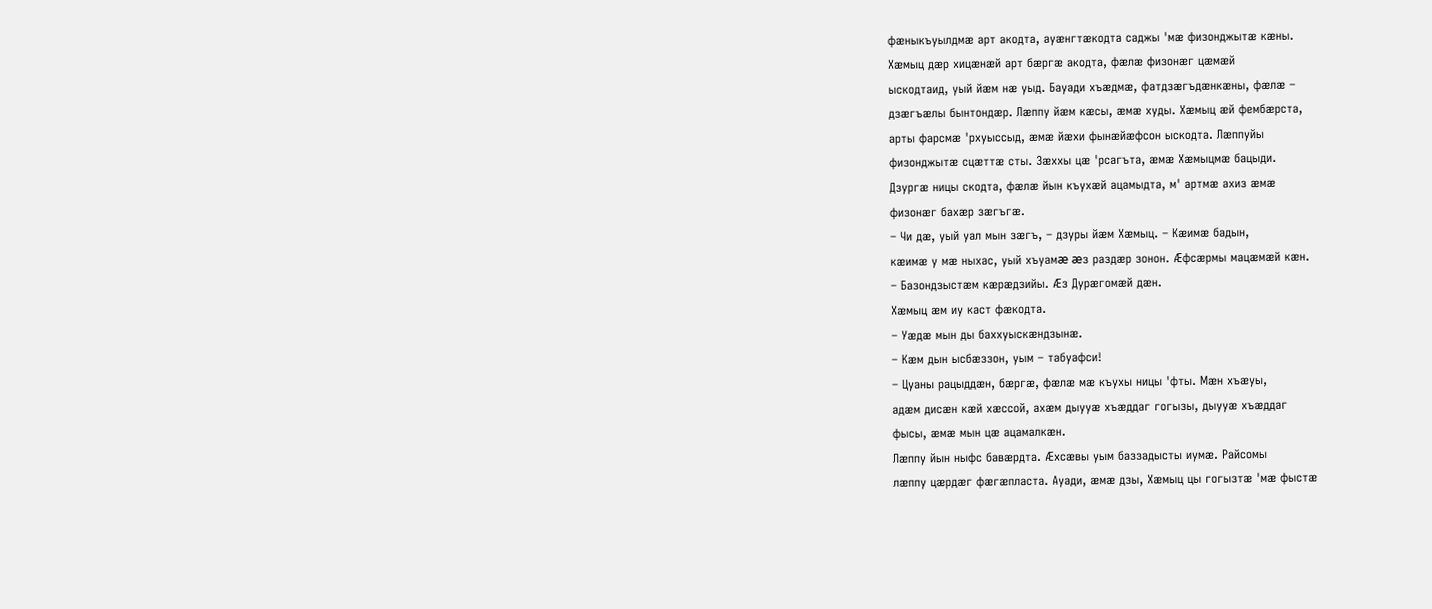фæныкъуылдмæ арт акодта, ауæнгтæкодта саджы 'мæ физонджытæ кæны.
Хæмыц дæр хицæнæй арт бæргæ акодта, фæлæ физонæг цæмæй
ыскодтаид, уый йæм нæ уыд. Бауади хъæдмæ, фатдзæгъдæнкæны, фæлæ –
дзæгъæлы бынтондæр. Лæппу йæм кæсы, æмæ худы. Хæмыц æй фембæрста,
арты фарсмæ 'рхуыссыд, æмæ йæхи фынæйæфсон ыскодта. Лæппуйы
физонджытæ сцæттæ сты. Зæххы цæ 'рсагъта, æмæ Хæмыцмæ бацыди.
Дзургæ ницы скодта, фæлæ йын къухæй ацамыдта, м' артмæ ахиз æмæ
физонæг бахæр зæгъгæ.
– Чи дæ, уый уал мын зæгъ, – дзуры йæм Хæмыц. – Кæимæ бадын,
кæимæ у мæ ныхас, уый хъуамæ æз раздæр зонон. Æфсæрмы мацæмæй кæн.
– Базондзыстæм кæрæдзийы. Æз Дурæгомæй дæн.
Хæмыц æм иу каст фæкодта.
– Уæдæ мын ды баххуыскæндзынæ.
– Кæм дын ысбæззон, уым – табуафси!
– Цуаны рацыддæн, бæргæ, фæлæ мæ къухы ницы 'фты. Мæн хъæуы,
адæм дисæн кæй хæссой, ахæм дыууæ хъæддаг гогызы, дыууæ хъæддаг
фысы, æмæ мын цæ ацамалкæн.
Лæппу йын ныфс бавæрдта. Æхсæвы уым баззадысты иумæ. Райсомы
лæппу цæрдæг фæгæпласта. Ауади, æмæ дзы, Хæмыц цы гогызтæ 'мæ фыстæ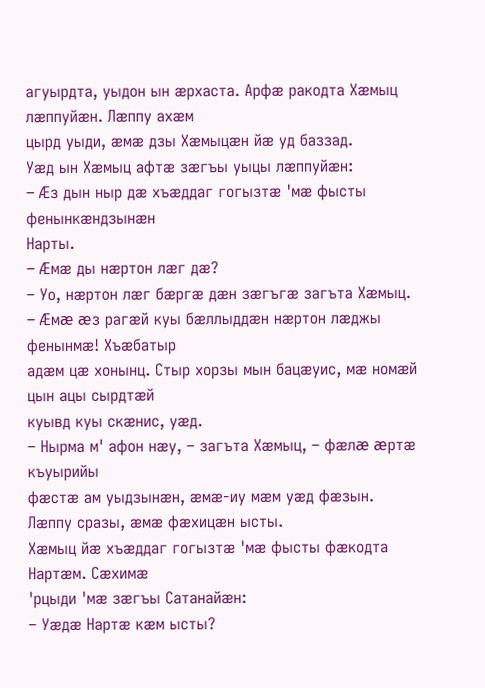агуырдта, уыдон ын æрхаста. Арфæ ракодта Хæмыц лæппуйæн. Лæппу ахæм
цырд уыди, æмæ дзы Хæмыцæн йæ уд баззад.
Уæд ын Хæмыц афтæ зæгъы уыцы лæппуйæн:
– Æз дын ныр дæ хъæддаг гогызтæ 'мæ фысты фенынкæндзынæн
Нарты.
– Æмæ ды нæртон лæг дæ?
– Уо, нæртон лæг бæргæ дæн зæгъгæ загъта Хæмыц.
– Æмæ æз рагæй куы бæллыддæн нæртон лæджы фенынмæ! Хъæбатыр
адæм цæ хонынц. Стыр хорзы мын бацæуис, мæ номæй цын ацы сырдтæй
куывд куы скæнис, уæд.
– Нырма м' афон нæу, – загъта Хæмыц, – фæлæ æртæ къуырийы
фæстæ ам уыдзынæн, æмæ-иу мæм уæд фæзын.
Лæппу сразы, æмæ фæхицæн ысты.
Хæмыц йæ хъæддаг гогызтæ 'мæ фысты фæкодта Нартæм. Сæхимæ
'рцыди 'мæ зæгъы Сатанайæн:
– Уæдæ Нартæ кæм ысты?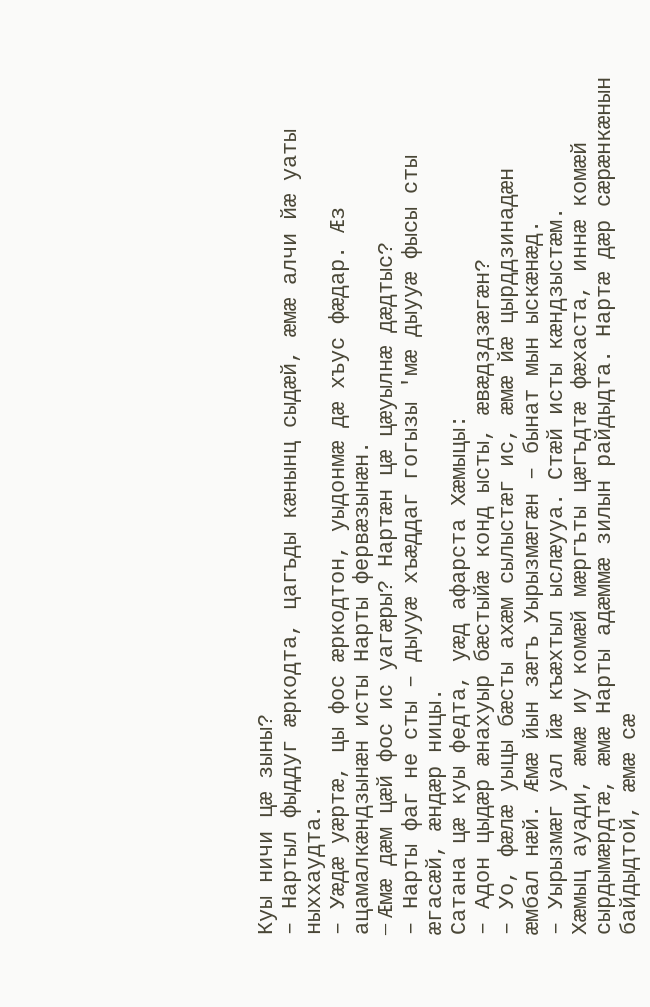Куы ничи цæ зыны?
– Нартыл фыддуг æркодта, цагъды кæнынц сыдæй, æмæ алчи йæ уаты
ныххаудта.
– Уæдæ уæртæ, цы фос æркодтон, уыдонмæ дæ хъус фæдар. Æз
ацамалкæндзынæн исты Нарты фервæзынæн.
– Æмæ дæм цæй фос ис уагæры? Нартæн цæ цæуылнæ дæдтыс?
– Нарты фаг не сты – дыууæ хъæддаг гогызы 'мæ дыууæ фысы сты
æгасæй, æндæр ницы.
Сатана цæ куы федта, уæд афарста Хæмыцы:
– Адон цыдæр æнахуыр бæстыйæ конд ысты, æвæдздзæгæн?
– Уо, фæлæ уыцы бæсты ахæм сылыстæг ис, æмæ йæ цырддзинадæн
æмбал нæй. Æмæ йын зæгъ Уырызмæгæн – бынат мын ыскæнæд.
– Уырызмæг уал йæ къæхтыл ыслæууа. Стæй исты кæндзыстæм.
Хæмыц ауади, æмæ иу комæй мæргъты цæгъдтæ фæхаста, иннæ комæй
сырдымæрдтæ, æмæ Нарты адæммæ зилын райдыдта. Нартæ дæр сæрæнкæнын
байдыдтой, æмæ сæ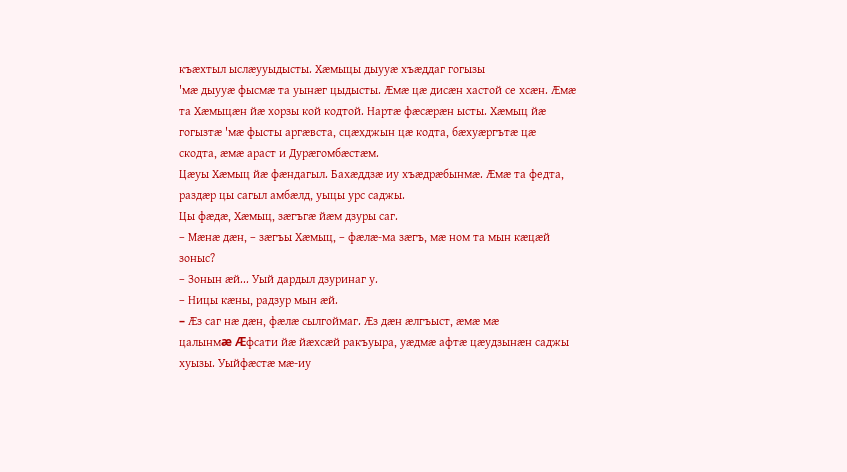къæхтыл ыслæууыдысты. Хæмыцы дыууæ хъæддаг гогызы
'мæ дыууæ фысмæ та уынæг цыдысты. Æмæ цæ дисæн хастой се хсæн. Æмæ
та Хæмыцæн йæ хорзы кой кодтой. Нартæ фæсæрæн ысты. Хæмыц йæ
гогызтæ 'мæ фысты аргæвста, сцæхджын цæ кодта, бæхуæргътæ цæ
скодта, æмæ араст и Дурæгомбæстæм.
Цæуы Хæмыц йæ фæндагыл. Бахæддзæ иу хъæдрæбынмæ. Æмæ та федта,
раздæр цы сагыл амбæлд, уыцы урс саджы.
Цы фæдæ, Хæмыц, зæгъгæ йæм дзуры саг.
– Мæнæ дæн, – зæгъы Хæмыц, – фæлæ-ма зæгъ, мæ ном та мын кæцæй
зоныс?
– Зонын æй... Уый дардыл дзуринаг у.
– Ницы кæны, радзур мын æй.
– Æз саг нæ дæн, фæлæ сылгоймаг. Æз дæн æлгъыст, æмæ мæ
цалынмæ Æфсати йæ йæхсæй ракъуыра, уæдмæ афтæ цæудзынæн саджы
хуызы. Уыйфæстæ мæ-иу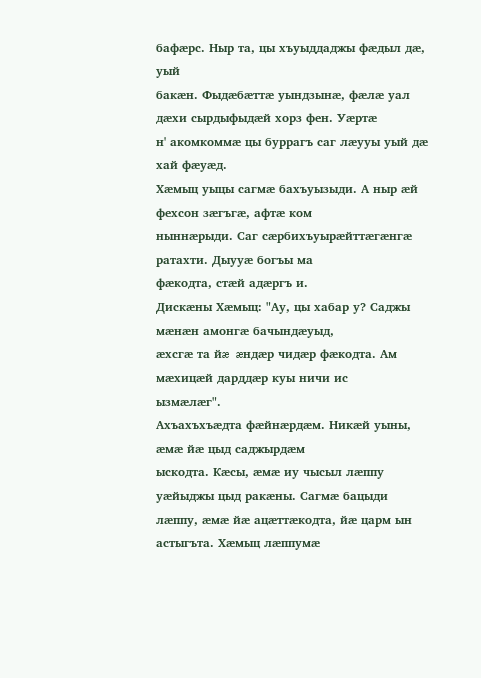бафæрс. Ныр та, цы хъуыддаджы фæдыл дæ, уый
бакæн. Фыдæбæттæ уындзынæ, фæлæ уал дæхи сырдыфыдæй хорз фен. Уæртæ
н' акомкоммæ цы буррагъ саг лæууы уый дæ хай фæуæд.
Хæмыц уыцы сагмæ бахъуызыди. А ныр æй фехсон зæгъгæ, афтæ ком
ныннæрыди. Саг сæрбихъуырæйттæгæнгæ ратахти. Дыууæ богъы ма
фæкодта, стæй адæргъ и.
Дискæны Хæмыц: "Ау, цы хабар у? Саджы мæнæн амонгæ бачындæуыд,
æхсгæ та йæ æндæр чидæр фæкодта. Ам мæхицæй дарддæр куы ничи ис
ызмæлæг".
Ахъахъхъæдта фæйнæрдæм. Никæй уыны, æмæ йæ цыд саджырдæм
ыскодта. Кæсы, æмæ иу чысыл лæппу уæйыджы цыд ракæны. Сагмæ бацыди
лæппу, æмæ йæ ацæттæкодта, йæ царм ын астыгъта. Хæмыц лæппумæ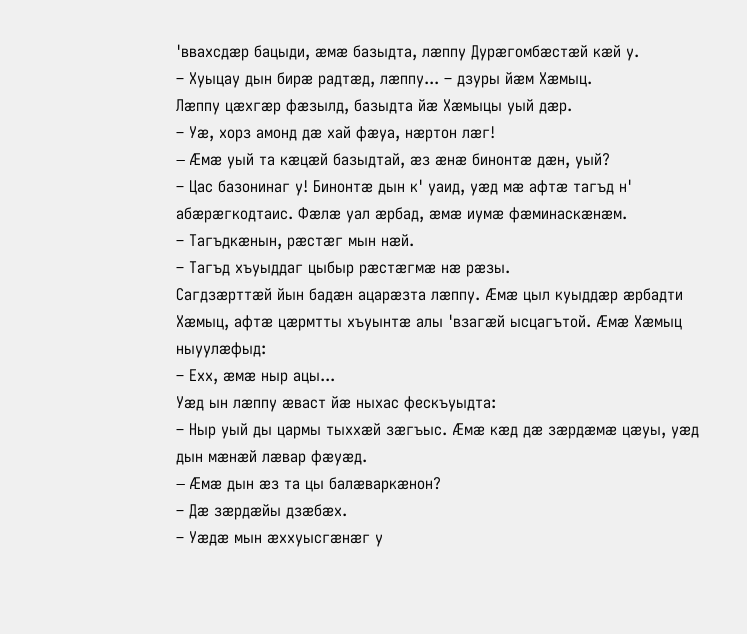'ввахсдæр бацыди, æмæ базыдта, лæппу Дурæгомбæстæй кæй у.
– Хуыцау дын бирæ радтæд, лæппу... – дзуры йæм Хæмыц.
Лæппу цæхгæр фæзылд, базыдта йæ Хæмыцы уый дæр.
– Уæ, хорз амонд дæ хай фæуа, нæртон лæг!
– Æмæ уый та кæцæй базыдтай, æз æнæ бинонтæ дæн, уый?
– Цас базонинаг у! Бинонтæ дын к' уаид, уæд мæ афтæ тагъд н'
абæрæгкодтаис. Фæлæ уал æрбад, æмæ иумæ фæминаскæнæм.
– Тагъдкæнын, рæстæг мын нæй.
– Тагъд хъуыддаг цыбыр рæстæгмæ нæ рæзы.
Сагдзæрттæй йын бадæн ацарæзта лæппу. Æмæ цыл куыддæр æрбадти
Хæмыц, афтæ цæрмтты хъуынтæ алы 'взагæй ысцагътой. Æмæ Хæмыц
ныуулæфыд:
– Ехх, æмæ ныр ацы...
Уæд ын лæппу æваст йæ ныхас фескъуыдта:
– Ныр уый ды цармы тыххæй зæгъыс. Æмæ кæд дæ зæрдæмæ цæуы, уæд
дын мæнæй лæвар фæуæд.
– Æмæ дын æз та цы балæваркæнон?
– Дæ зæрдæйы дзæбæх.
– Уæдæ мын æххуысгæнæг у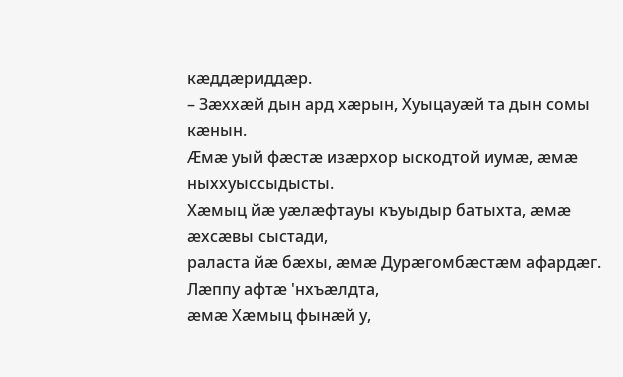кæддæриддæр.
– Зæххæй дын ард хæрын, Хуыцауæй та дын сомы кæнын.
Æмæ уый фæстæ изæрхор ыскодтой иумæ, æмæ ныххуыссыдысты.
Хæмыц йæ уæлæфтауы къуыдыр батыхта, æмæ æхсæвы сыстади,
раласта йæ бæхы, æмæ Дурæгомбæстæм афардæг. Лæппу афтæ 'нхъæлдта,
æмæ Хæмыц фынæй у,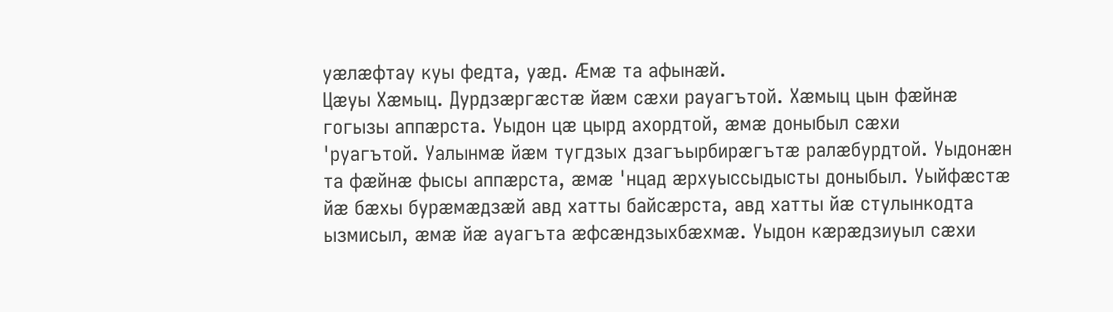уæлæфтау куы федта, уæд. Æмæ та афынæй.
Цæуы Хæмыц. Дурдзæргæстæ йæм сæхи рауагътой. Хæмыц цын фæйнæ
гогызы аппæрста. Уыдон цæ цырд ахордтой, æмæ доныбыл сæхи
'руагътой. Уалынмæ йæм тугдзых дзагъырбирæгътæ ралæбурдтой. Уыдонæн
та фæйнæ фысы аппæрста, æмæ 'нцад æрхуыссыдысты доныбыл. Уыйфæстæ
йæ бæхы бурæмæдзæй авд хатты байсæрста, авд хатты йæ стулынкодта
ызмисыл, æмæ йæ ауагъта æфсæндзыхбæхмæ. Уыдон кæрæдзиуыл сæхи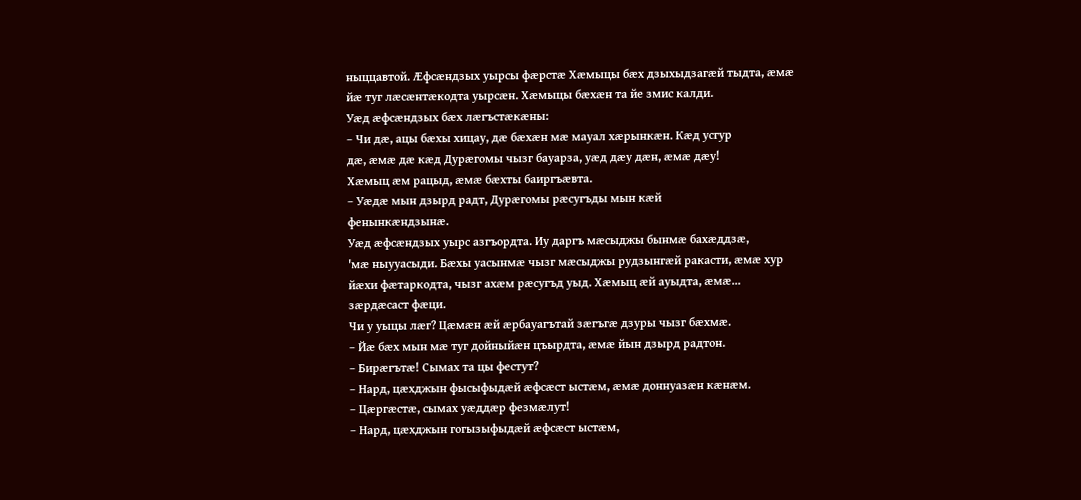ныццавтой. Æфсæндзых уырсы фæрстæ Хæмыцы бæх дзыхыдзагæй тыдта, æмæ
йæ туг лæсæнтæкодта уырсæн. Хæмыцы бæхæн та йе змис калди.
Уæд æфсæндзых бæх лæгъстæкæны:
– Чи дæ, ацы бæхы хицау, дæ бæхæн мæ мауал хæрынкæн. Кæд усгур
дæ, æмæ дæ кæд Дурæгомы чызг бауарза, уæд дæу дæн, æмæ дæу!
Хæмыц æм рацыд, æмæ бæхты баиргъæвта.
– Уæдæ мын дзырд радт, Дурæгомы рæсугъды мын кæй
фенынкæндзынæ.
Уæд æфсæндзых уырс азгъордта. Иу даргъ мæсыджы бынмæ бахæддзæ,
'мæ ныууасыди. Бæхы уасынмæ чызг мæсыджы рудзынгæй ракасти, æмæ хур
йæхи фæтаркодта, чызг ахæм рæсугъд уыд. Хæмыц æй ауыдта, æмæ...
зæрдæсаст фæци.
Чи у уыцы лæг? Цæмæн æй æрбауагътай зæгъгæ дзуры чызг бæхмæ.
– Йæ бæх мын мæ туг дойныйæн цъырдта, æмæ йын дзырд радтон.
– Бирæгътæ! Сымах та цы фестут?
– Нард, цæхджын фысыфыдæй æфсæст ыстæм, æмæ доннуазæн кæнæм.
– Цæргæстæ, сымах уæддæр фезмæлут!
– Нард, цæхджын гогызыфыдæй æфсæст ыстæм,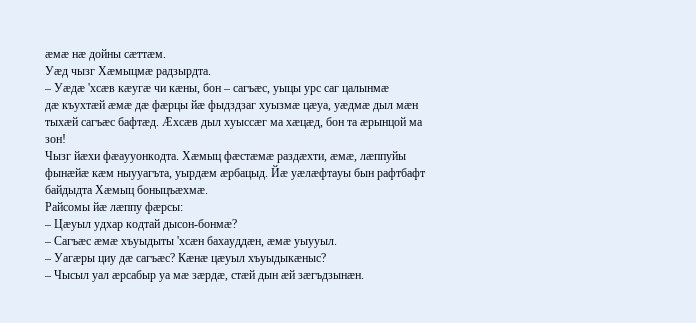æмæ нæ дойны сæттæм.
Уæд чызг Хæмыцмæ радзырдта.
– Уæдæ 'хсæв кæугæ чи кæны, бон – сагъæс, уыцы урс саг цалынмæ
дæ къухтæй æмæ дæ фæрцы йæ фыдздзаг хуызмæ цæуа, уæдмæ дыл мæн
тыхæй сагъæс бафтæд. Æхсæв дыл хуыссæг ма хæцæд, бон та æрынцой ма
зон!
Чызг йæхи фæаууонкодта. Хæмыц фæстæмæ раздæхти, æмæ, лæппуйы
фынæйæ кæм ныууагъта, уырдæм æрбацыд. Йæ уæлæфтауы бын рафтбафт
байдыдта Хæмыц боныцъæхмæ.
Райсомы йæ лæппу фæрсы:
– Цæуыл удхар кодтай дысон-бонмæ?
– Сагъæс æмæ хъуыдыты 'хсæн бахауддæн, æмæ уыууыл.
– Уагæры циу дæ сагъæс? Кæнæ цæуыл хъуыдыкæныс?
– Чысыл уал æрсабыр уа мæ зæрдæ, стæй дын æй зæгъдзынæн.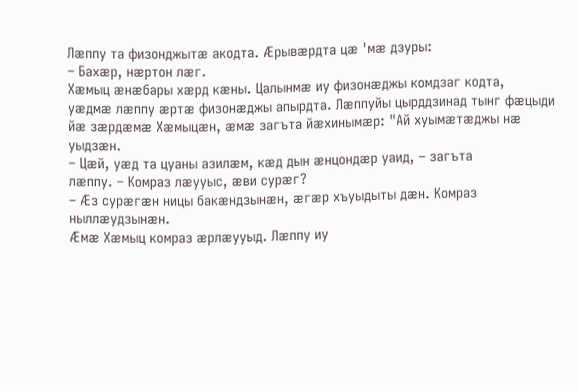Лæппу та физонджытæ акодта. Æрывæрдта цæ 'мæ дзуры:
– Бахæр, нæртон лæг.
Хæмыц æнæбары хæрд кæны. Цалынмæ иу физонæджы комдзаг кодта,
уæдмæ лæппу æртæ физонæджы апырдта. Лæппуйы цырддзинад тынг фæцыди
йæ зæрдæмæ Хæмыцæн, æмæ загъта йæхинымæр: "Ай хуымæтæджы нæ
уыдзæн.
– Цæй, уæд та цуаны азилæм, кæд дын æнцондæр уаид, – загъта
лæппу. – Комраз лæууыс, æви сурæг?
– Æз сурæгæн ницы бакæндзынæн, æгæр хъуыдыты дæн. Комраз
ныллæудзынæн.
Æмæ Хæмыц комраз æрлæууыд. Лæппу иу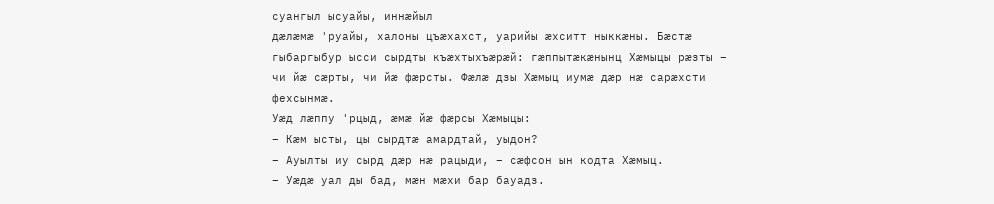суангыл ысуайы, иннæйыл
дæлæмæ 'руайы, халоны цъæхахст, уарийы æхситт ныккæны. Бæстæ
гыбаргыбур ысси сырдты къæхтыхъæрæй: гæппытæкæнынц Хæмыцы рæзты –
чи йæ сæрты, чи йæ фæрсты. Фæлæ дзы Хæмыц иумæ дæр нæ сарæхсти
фехсынмæ.
Уæд лæппу 'рцыд, æмæ йæ фæрсы Хæмыцы:
– Кæм ысты, цы сырдтæ амардтай, уыдон?
– Ауылты иу сырд дæр нæ рацыди, – сæфсон ын кодта Хæмыц.
– Уæдæ уал ды бад, мæн мæхи бар бауадз.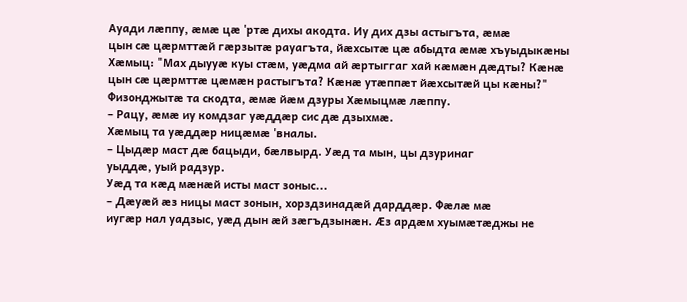Ауади лæппу, æмæ цæ 'ртæ дихы акодта. Иу дих дзы астыгъта, æмæ
цын сæ цæрмттæй гæрзытæ рауагъта, йæхсытæ цæ абыдта æмæ хъуыдыкæны
Хæмыц: "Мах дыууæ куы стæм, уæдма ай æртыггаг хай кæмæн дæдты? Кæнæ
цын сæ цæрмттæ цæмæн растыгъта? Кæнæ утæппæт йæхсытæй цы кæны?"
Физонджытæ та скодта, æмæ йæм дзуры Хæмыцмæ лæппу.
– Рацу, æмæ иу комдзаг уæддæр сис дæ дзыхмæ.
Хæмыц та уæддæр ницæмæ 'вналы.
– Цыдæр маст дæ бацыди, бæлвырд. Уæд та мын, цы дзуринаг
уыддæ, уый радзур.
Уæд та кæд мæнæй исты маст зоныс...
– Дæуæй æз ницы маст зонын, хорздзинадæй дарддæр. Фæлæ мæ
иугæр нал уадзыс, уæд дын æй зæгъдзынæн. Æз ардæм хуымæтæджы не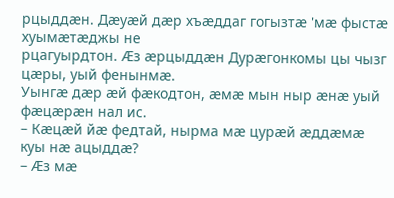рцыддæн. Дæуæй дæр хъæддаг гогызтæ 'мæ фыстæ хуымæтæджы не
рцагуырдтон. Æз æрцыддæн Дурæгонкомы цы чызг цæры, уый фенынмæ.
Уынгæ дæр æй фæкодтон, æмæ мын ныр æнæ уый фæцæрæн нал ис.
– Кæцæй йæ федтай, нырма мæ цурæй æддæмæ куы нæ ацыддæ?
– Æз мæ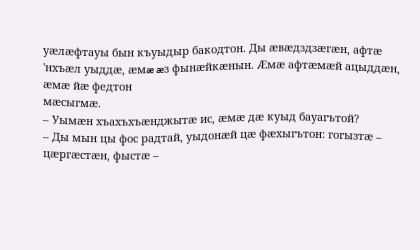уæлæфтауы бын къуыдыр бакодтон. Ды æвæдздзæгæн, афтæ
'нхъæл уыддæ, æмæ æз фынæйкæнын. Æмæ афтæмæй ацыддæн, æмæ йæ федтон
мæсыгмæ.
– Уымæн хъахъхъæнджытæ ис, æмæ дæ куыд бауагътой?
– Ды мын цы фос радтай, уыдонæй цæ фæхыгътон: гогызтæ –
цæргæстæн, фыстæ –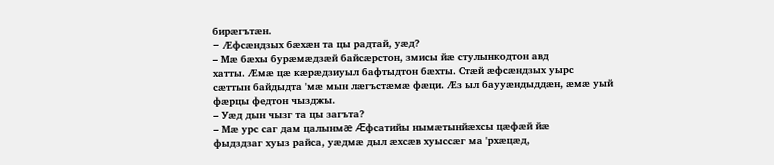бирæгътæн.
– Æфсæндзых бæхæн та цы радтай, уæд?
– Мæ бæхы бурæмæдзæй байсæрстон, змисы йæ стулынкодтон авд
хатты. Æмæ цæ кæрæдзиуыл бафтыдтон бæхты. Стæй æфсæндзых уырс
сæттын байдыдта 'мæ мын лæгъстæмæ фæци. Æз ыл баууæндыддæн, æмæ уый
фæрцы федтон чызджы.
– Уæд дын чызг та цы загъта?
– Мæ урс саг дам цалынмæ Æфсатийы нымæтынйæхсы цæфæй йæ
фыдздзаг хуыз райса, уæдмæ дыл æхсæв хуыссæг ма 'рхæцæд,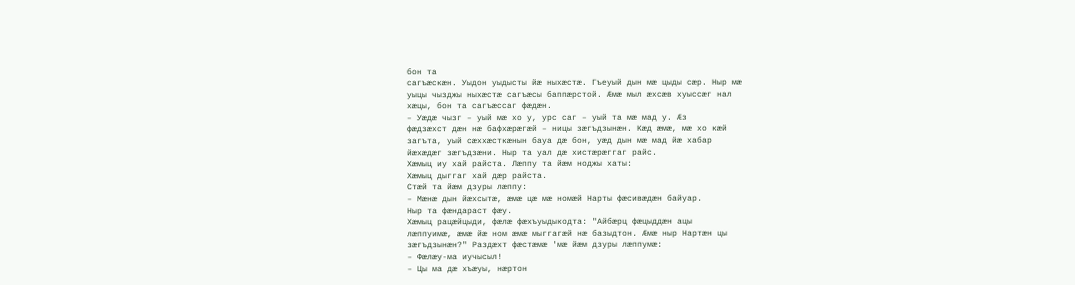бон та
сагъæскæн. Уыдон уыдысты йæ ныхæстæ. Гъеуый дын мæ цыды сæр. Ныр мæ
уыцы чызджы ныхæстæ сагъæсы баппæрстой. Æмæ мыл æхсæв хуыссæг нал
хæцы, бон та сагъæссаг фæдæн.
– Уæдæ чызг – уый мæ хо у, урс саг – уый та мæ мад у. Æз
фæдзæхст дæн нæ бафхæрæгæй – ницы зæгъдзынæн. Кæд æмæ, мæ хо кæй
загъта, уый сæххæсткæнын бауа дæ бон, уæд дын мæ мад йæ хабар
йæхæдæг зæгъдзæни. Ныр та уал дæ хистæрæггаг райс.
Хæмыц иу хай райста. Лæппу та йæм ноджы хаты:
Хæмыц дыггаг хай дæр райста.
Стæй та йæм дзуры лæппу:
– Мæнæ дын йæхсытæ, æмæ цæ мæ номæй Нарты фæсивæдæн байуар.
Ныр та фæндараст фæу.
Хæмыц рацæйцыди, фæлæ фæхъуыдыкодта: "Айбæрц фæцыддæн ацы
лæппуимæ, æмæ йæ ном æмæ мыггагæй нæ базыдтон. Æмæ ныр Нартæн цы
зæгъдзынæн?" Раздæхт фæстæмæ 'мæ йæм дзуры лæппумæ:
– Фæлæу-ма иучысыл!
– Цы ма дæ хъæуы, нæртон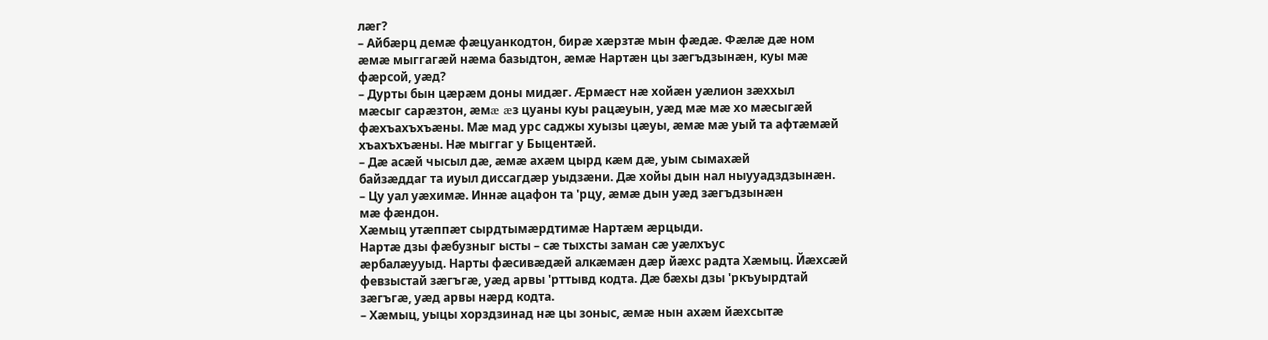лæг?
– Айбæрц демæ фæцуанкодтон, бирæ хæрзтæ мын фæдæ. Фæлæ дæ ном
æмæ мыггагæй нæма базыдтон, æмæ Нартæн цы зæгъдзынæн, куы мæ
фæрсой, уæд?
– Дурты бын цæрæм доны мидæг. Æрмæст нæ хойæн уæлион зæххыл
мæсыг сарæзтон, æмæ æз цуаны куы рацæуын, уæд мæ мæ хо мæсыгæй
фæхъахъхъæны. Мæ мад урс саджы хуызы цæуы, æмæ мæ уый та афтæмæй
хъахъхъæны. Нæ мыггаг у Быцентæй.
– Дæ асæй чысыл дæ, æмæ ахæм цырд кæм дæ, уым сымахæй
байзæддаг та иуыл диссагдæр уыдзæни. Дæ хойы дын нал ныууадздзынæн.
– Цу уал уæхимæ. Иннæ ацафон та 'рцу, æмæ дын уæд зæгъдзынæн
мæ фæндон.
Хæмыц утæппæт сырдтымæрдтимæ Нартæм æрцыди.
Нартæ дзы фæбузныг ысты – сæ тыхсты заман сæ уæлхъус
æрбалæууыд. Нарты фæсивæдæй алкæмæн дæр йæхс радта Хæмыц. Йæхсæй
февзыстай зæгъгæ, уæд арвы 'рттывд кодта. Дæ бæхы дзы 'ркъуырдтай
зæгъгæ, уæд арвы нæрд кодта.
– Хæмыц, уыцы хорздзинад нæ цы зоныс, æмæ нын ахæм йæхсытæ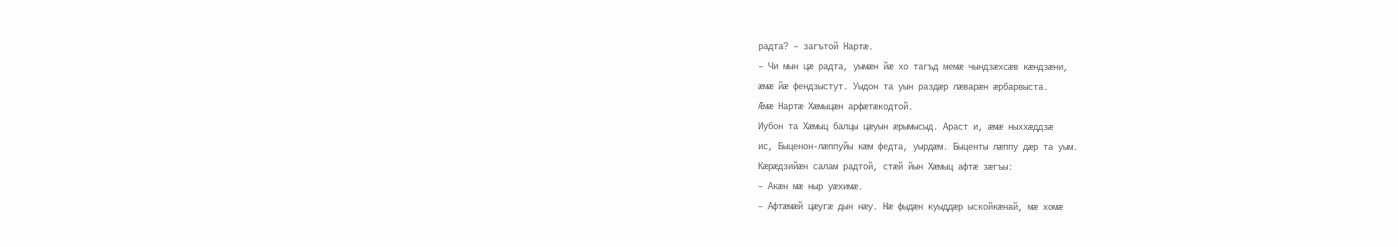радта? – загътой Нартæ.
– Чи мын цæ радта, уымæн йæ хо тагъд мемæ чындзæхсæв кæндзæни,
æмæ йæ фендзыстут. Уыдон та уын раздæр лæварæн æрбарвыста.
Æмæ Нартæ Хæмыцæн арфæтæкодтой.
Иубон та Хæмыц балцы цæуын æрымысыд. Араст и, æмæ ныххæддзæ
ис, Быценон-лæппуйы кæм федта, уырдæм. Быценты лæппу дæр та уым.
Кæрæдзийæн салам радтой, стæй йын Хæмыц афтæ зæгъы:
– Акæн мæ ныр уæхимæ.
– Афтæмæй цæугæ дын нæу. Нæ фыдæн куыддæр ыскойкæнай, мæ хомæ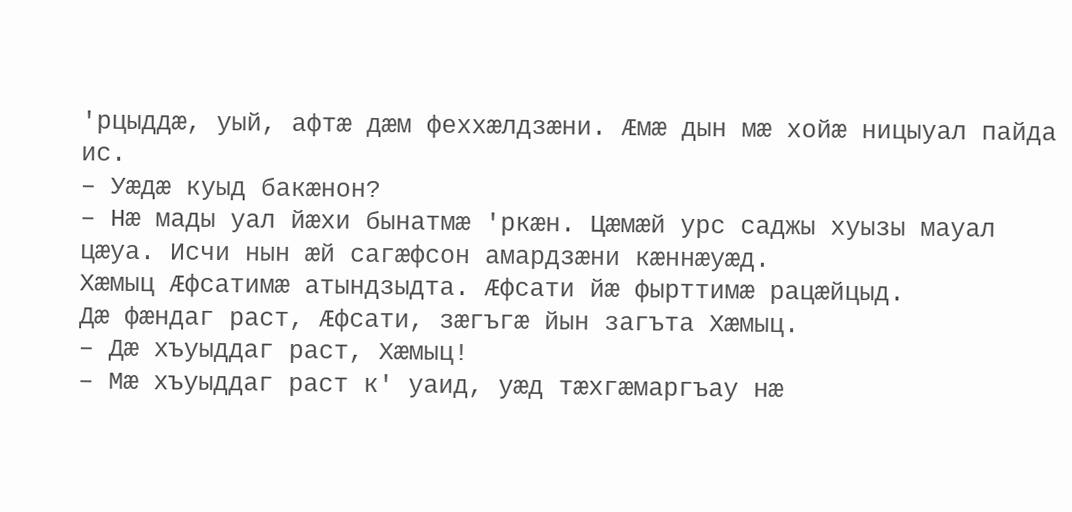'рцыддæ, уый, афтæ дæм феххæлдзæни. Æмæ дын мæ хойæ ницыуал пайда
ис.
– Уæдæ куыд бакæнон?
– Нæ мады уал йæхи бынатмæ 'ркæн. Цæмæй урс саджы хуызы мауал
цæуа. Исчи нын æй сагæфсон амардзæни кæннæуæд.
Хæмыц Æфсатимæ атындзыдта. Æфсати йæ фырттимæ рацæйцыд.
Дæ фæндаг раст, Æфсати, зæгъгæ йын загъта Хæмыц.
– Дæ хъуыддаг раст, Хæмыц!
– Мæ хъуыддаг раст к' уаид, уæд тæхгæмаргъау нæ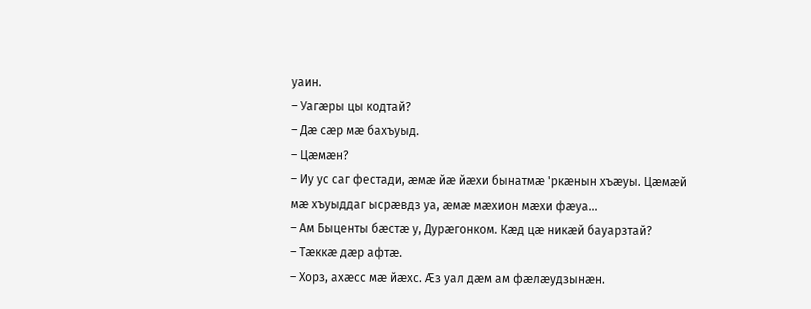уаин.
– Уагæры цы кодтай?
– Дæ сæр мæ бахъуыд.
– Цæмæн?
– Иу ус саг фестади, æмæ йæ йæхи бынатмæ 'ркæнын хъæуы. Цæмæй
мæ хъуыддаг ысрæвдз уа, æмæ мæхион мæхи фæуа...
– Ам Быценты бæстæ у, Дурæгонком. Кæд цæ никæй бауарзтай?
– Тæккæ дæр афтæ.
– Хорз, ахæсс мæ йæхс. Æз уал дæм ам фæлæудзынæн.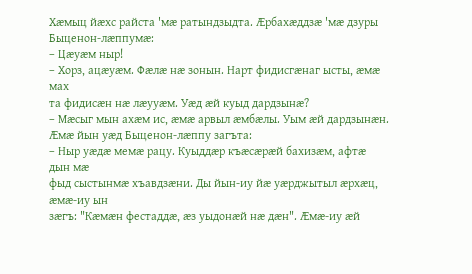Хæмыц йæхс райста 'мæ ратындзыдта. Æрбахæддзæ 'мæ дзуры
Быценон-лæппумæ:
– Цæуæм ныр!
– Хорз, ацæуæм. Фæлæ нæ зонын. Нарт фидисгæнаг ысты, æмæ мах
та фидисæн нæ лæууæм. Уæд æй куыд дардзынæ?
– Мæсыг мын ахæм ис, æмæ арвыл æмбæлы. Уым æй дардзынæн.
Æмæ йын уæд Быценон-лæппу загъта:
– Ныр уæдæ мемæ рацу. Куыддæр къæсæрæй бахизæм, афтæ дын мæ
фыд сыстынмæ хъавдзæни. Ды йын-иу йæ уæрджытыл æрхæц, æмæ-иу ын
зæгъ: "Кæмæн фестаддæ, æз уыдонæй нæ дæн". Æмæ-иу æй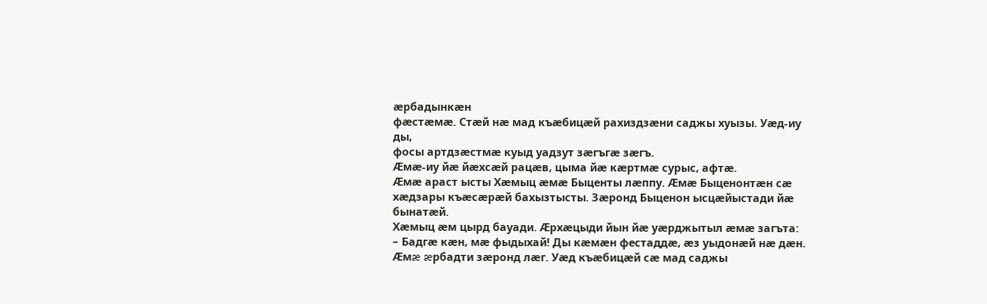æрбадынкæн
фæстæмæ. Стæй нæ мад къæбицæй рахиздзæни саджы хуызы. Уæд-иу ды,
фосы артдзæстмæ куыд уадзут зæгъгæ зæгъ.
Æмæ-иу йæ йæхсæй рацæв, цыма йæ кæртмæ сурыс, афтæ.
Æмæ араст ысты Хæмыц æмæ Быценты лæппу. Æмæ Быценонтæн сæ
хæдзары къæсæрæй бахызтысты. Зæронд Быценон ысцæйыстади йæ бынатæй.
Хæмыц æм цырд бауади. Æрхæцыди йын йæ уæрджытыл æмæ загъта:
– Бадгæ кæн, мæ фыдыхай! Ды кæмæн фестаддæ, æз уыдонæй нæ дæн.
Æмæ æрбадти зæронд лæг. Уæд къæбицæй сæ мад саджы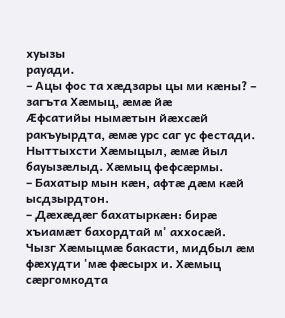хуызы
рауади.
– Ацы фос та хæдзары цы ми кæны? – загъта Хæмыц, æмæ йæ
Æфсатийы нымæтын йæхсæй ракъуырдта, æмæ урс саг ус фестади.
Ныттыхсти Хæмыцыл, æмæ йыл бауызæлыд. Хæмыц фефсæрмы.
– Бахатыр мын кæн, афтæ дæм кæй ысдзырдтон.
– Дæхæдæг бахатыркæн: бирæ хъиамæт бахордтай м' аххосæй.
Чызг Хæмыцмæ бакасти, мидбыл æм фæхудти 'мæ фæсырх и. Хæмыц
сæргомкодта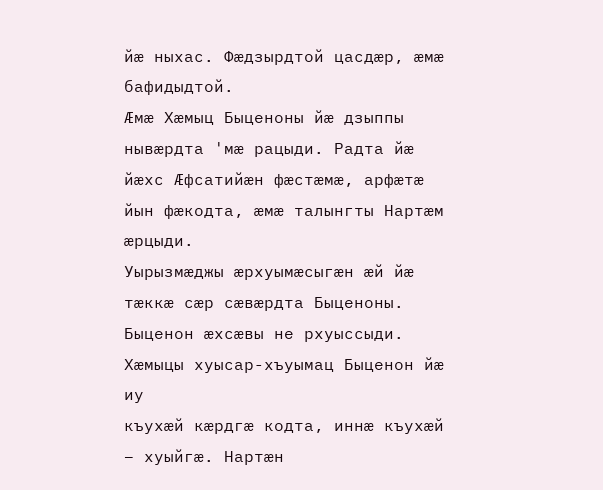йæ ныхас. Фæдзырдтой цасдæр, æмæ бафидыдтой.
Æмæ Хæмыц Быценоны йæ дзыппы нывæрдта 'мæ рацыди. Радта йæ
йæхс Æфсатийæн фæстæмæ, арфæтæ йын фæкодта, æмæ талынгты Нартæм
æрцыди.
Уырызмæджы æрхуымæсыгæн æй йæ тæккæ сæр сæвæрдта Быценоны.
Быценон æхсæвы не рхуыссыди. Хæмыцы хуысар-хъуымац Быценон йæ иу
къухæй кæрдгæ кодта, иннæ къухæй – хуыйгæ. Нартæн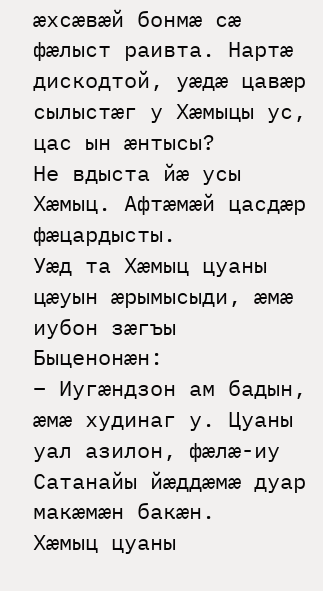æхсæвæй бонмæ сæ
фæлыст раивта. Нартæ дискодтой, уæдæ цавæр сылыстæг у Хæмыцы ус,
цас ын æнтысы?
Не вдыста йæ усы Хæмыц. Афтæмæй цасдæр фæцардысты.
Уæд та Хæмыц цуаны цæуын æрымысыди, æмæ иубон зæгъы Быценонæн:
– Иугæндзон ам бадын, æмæ худинаг у. Цуаны уал азилон, фæлæ-иу
Сатанайы йæддæмæ дуар макæмæн бакæн.
Хæмыц цуаны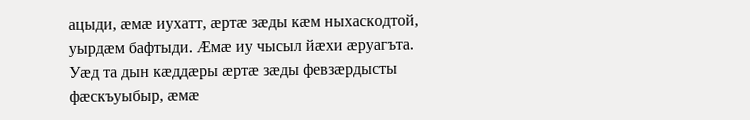ацыди, æмæ иухатт, æртæ зæды кæм ныхаскодтой,
уырдæм бафтыди. Æмæ иу чысыл йæхи æруагъта.
Уæд та дын кæддæры æртæ зæды февзæрдысты фæскъуыбыр, æмæ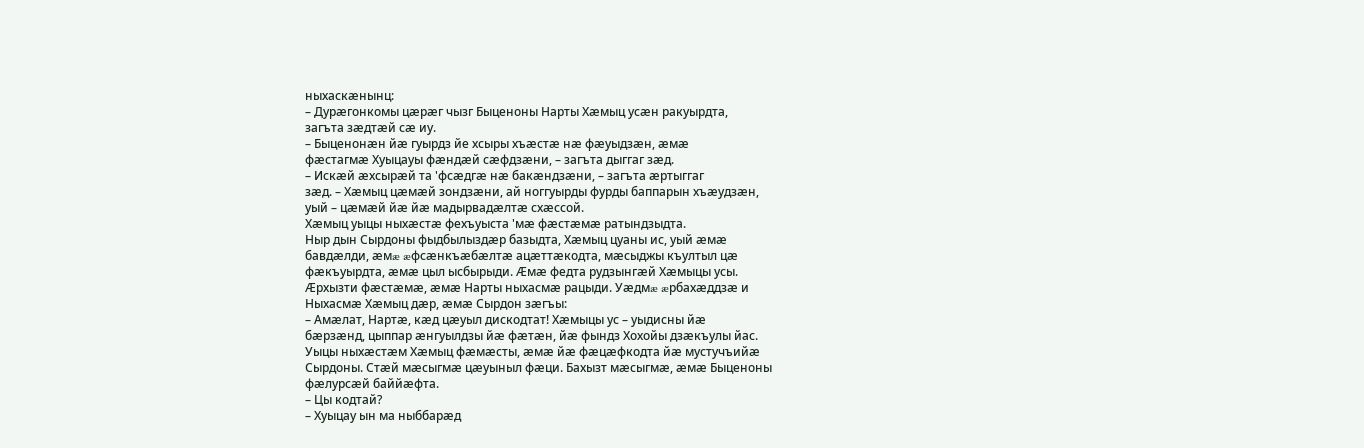ныхаскæнынц:
– Дурæгонкомы цæрæг чызг Быценоны Нарты Хæмыц усæн ракуырдта,
загъта зæдтæй сæ иу.
– Быценонæн йæ гуырдз йе хсыры хъæстæ нæ фæуыдзæн, æмæ
фæстагмæ Хуыцауы фæндæй сæфдзæни, – загъта дыггаг зæд.
– Искæй æхсырæй та 'фсæдгæ нæ бакæндзæни, – загъта æртыггаг
зæд. – Хæмыц цæмæй зондзæни, ай ноггуырды фурды баппарын хъæудзæн,
уый – цæмæй йæ йæ мадырвадæлтæ схæссой.
Хæмыц уыцы ныхæстæ фехъуыста 'мæ фæстæмæ ратындзыдта.
Ныр дын Сырдоны фыдбылыздæр базыдта, Хæмыц цуаны ис, уый æмæ
бавдæлди, æмæ æфсæнкъæбæлтæ ацæттæкодта, мæсыджы къултыл цæ
фæкъуырдта, æмæ цыл ысбырыди. Æмæ федта рудзынгæй Хæмыцы усы.
Æрхызти фæстæмæ, æмæ Нарты ныхасмæ рацыди. Уæдмæ æрбахæддзæ и
Ныхасмæ Хæмыц дæр, æмæ Сырдон зæгъы:
– Амæлат, Нартæ, кæд цæуыл дискодтат! Хæмыцы ус – уыдисны йæ
бæрзæнд, цыппар æнгуылдзы йæ фæтæн, йæ фындз Хохойы дзæкъулы йас.
Уыцы ныхæстæм Хæмыц фæмæсты, æмæ йæ фæцæфкодта йæ мустучъийæ
Сырдоны. Стæй мæсыгмæ цæуыныл фæци. Бахызт мæсыгмæ, æмæ Быценоны
фæлурсæй баййæфта.
– Цы кодтай?
– Хуыцау ын ма ныббарæд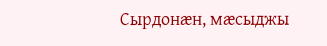Сырдонæн, мæсыджы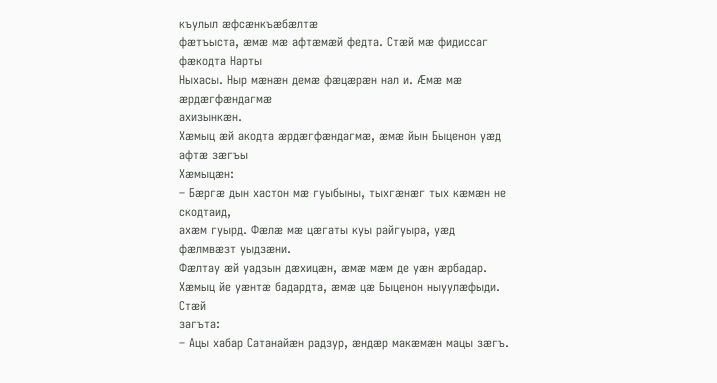къулыл æфсæнкъæбæлтæ
фæтъыста, æмæ мæ афтæмæй федта. Стæй мæ фидиссаг фæкодта Нарты
Ныхасы. Ныр мæнæн демæ фæцæрæн нал и. Æмæ мæ æрдæгфæндагмæ
ахизынкæн.
Хæмыц æй акодта æрдæгфæндагмæ, æмæ йын Быценон уæд афтæ зæгъы
Хæмыцæн:
– Бæргæ дын хастон мæ гуыбыны, тыхгæнæг тых кæмæн не скодтаид,
ахæм гуырд. Фæлæ мæ цæгаты куы райгуыра, уæд фæлмвæзт уыдзæни.
Фæлтау æй уадзын дæхицæн, æмæ мæм де уæн æрбадар.
Хæмыц йе уæнтæ бадардта, æмæ цæ Быценон ныуулæфыди. Стæй
загъта:
– Ацы хабар Сатанайæн радзур, æндæр макæмæн мацы зæгъ.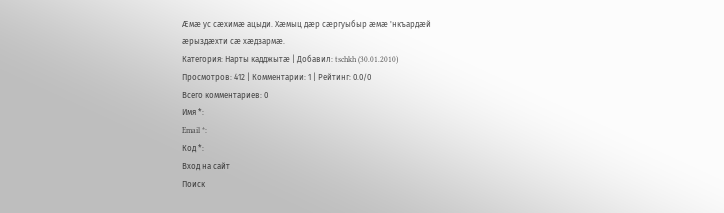Æмæ ус сæхимæ ацыди. Хæмыц дæр сæргуыбыр æмæ 'нкъардæй
æрыздæхти сæ хæдзармæ.
Категория: Нарты кадджытæ | Добавил: tschkh (30.01.2010)
Просмотров: 412 | Комментарии: 1 | Рейтинг: 0.0/0
Всего комментариев: 0
Имя *:
Email *:
Код *:
Вход на сайт
Поиск